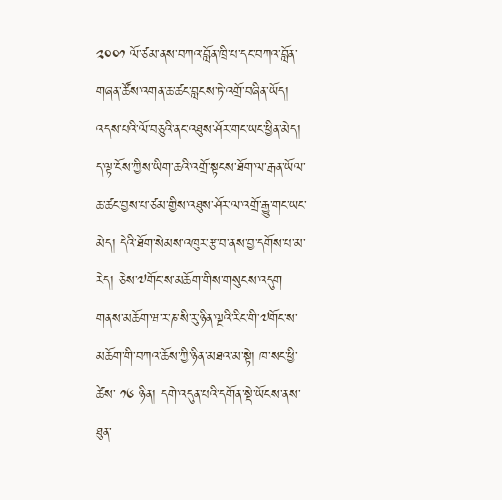༢༠༠༡ ལོ་ཙམ་ནས་བཀའ་བློན་ཁྲི་པ་དང་བཀའ་བློན་གཞན་ཚོས་འགན་ཆ་ཚང་བླངས་ཏེ་འགྲོ་བཞིན་ཡོད། འདས་པའི་ལོ་བཅུའི་ནང་འཐུས་ཤོར་གང་ཡང་ཕྱིན་མེད། ད་ལྟ་ངོས་ཀྱིས་ཡིག་ཆའི་འགྲོ་སྟངས་ཐོག་ལ་རྒན་ཡོལ་ཆ་ཚང་བྱས་པ་ཙམ་གྱིས་འཐུས་ཤོར་ལ་འགྲོ་རྒྱུ་གང་ཡང་མེད། དེའི་ཐོག་སེམས་འཁུར་རྩ་བ་ནས་བྱ་དགོས་པ་མ་རེད། ཅེས་༧གོང་ས་མཆོག་གིས་གསུངས་འདུག
གནས་མཆོག་ཝ་ར་ཎ་སི་རུ་ཉིན་ལྔའི་རིང་གི་༧གོང་ས་མཆོག་གི་བཀའ་ཆོས་ཀྱི་ཉིན་མཐའ་མ་སྟེ། ཁ་སང་ཕྱི་ཚེས་ ༡༦ ཉིན། དགེ་འདུན་པའི་དགོན་སྡེ་ཡོངས་ནས་ཐུན་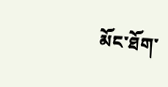མོང་ཐོག་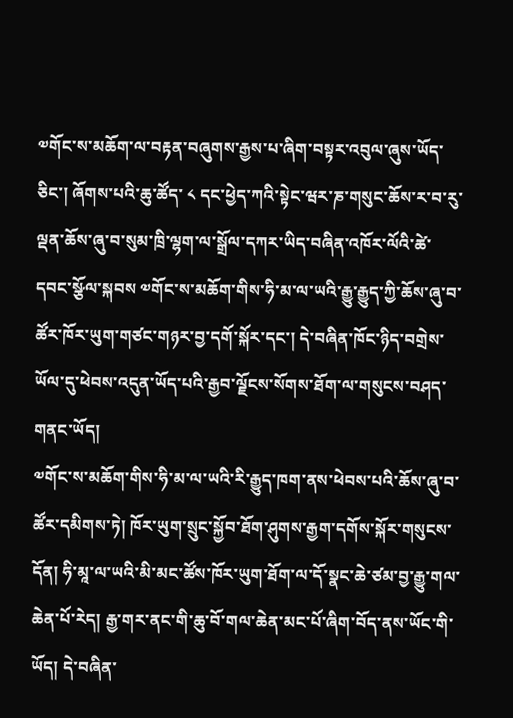༧གོང་ས་མཆོག་ལ་བརྟན་བཞུགས་རྒྱས་པ་ཞིག་བསྟར་འབུལ་ཞུས་ཡོད་ཅིང་། ཞོགས་པའི་ཆུ་ཚོད་ ༨ དང་ཕྱེད་ཀའི་སྟེང་ཝར་ཎ་གསུང་ཆོས་ར་བ་རུ་ལྡན་ཆོས་ཞུ་བ་སུམ་ཁྲི་ལྷག་ལ་སྒྲོལ་དཀར་ཡིད་བཞིན་འཁོར་ལོའི་ཚེ་དབང་སྩོལ་སྐབས ༧གོང་ས་མཆོག་གིས་ཧི་མ་ལ་ཡའི་རྒྱུ་རྒྱུད་ཀྱི་ཆོས་ཞུ་བ་ཚོར་ཁོར་ཡུག་གཙང་གཉར་བྱ་དགོ་སྐོར་དང་། དེ་བཞིན་ཁོང་ཉིད་བགྲེས་ཡོལ་དུ་ཕེབས་འདུན་ཡོད་པའི་རྒྱབ་ལྗོངས་སོགས་ཐོག་ལ་གསུངས་བཤད་གནང་ཡོད།
༧གོང་ས་མཆོག་གིས་ཧི་མ་ལ་ཡའི་རི་རྒྱུད་ཁག་ནས་ཕེབས་པའི་ཆོས་ཞུ་བ་ཚོར་དམིགས་ཏེ། ཁོར་ཡུག་སྲུང་སྐྱོབ་ཐོག་ཤུགས་རྒྱག་དགོས་སྐོར་གསུངས་དོན། ཧི་མཱ་ལ་ཡའི་མི་མང་ཚོས་ཁོར་ཡུག་ཐོག་ལ་དོ་སྣང་ཆེ་ཙམ་བྱ་རྒྱུ་གལ་ཆེན་པོ་རེད། རྒྱ་གར་ནང་གི་ཆུ་བོ་གལ་ཆེན་མང་པོ་ཞིག་བོད་ནས་ཡོང་གི་ཡོད། དེ་བཞིན་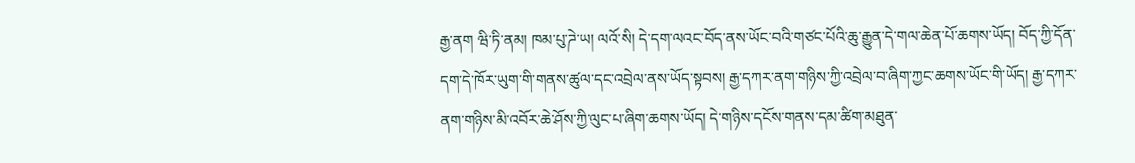རྒྱ་ནག ཝི་ཏི་ནམ། ཁམ་པུ་ཌེ་ཡ། ལའོ་སི། དེ་དག་ལའང་བོད་ནས་ཡོང་བའི་གཙང་པོའི་ཆུ་རྒྱུན་དེ་གལ་ཆེན་པོ་ཆགས་ཡོད། བོད་ཀྱི་དོན་དག་དེ་ཁོར་ཡུག་གི་གནས་ཚུལ་དང་འབྲེལ་ནས་ཡོད་སྟབས། རྒྱ་དཀར་ནག་གཉིས་ཀྱི་འབྲེལ་བ་ཞིག་ཀྱང་ཆགས་ཡོང་གི་ཡོད། རྒྱ་དཀར་ནག་གཉིས་མི་འབོར་ཆེ་ཤོས་ཀྱི་ལུང་པ་ཞིག་ཆགས་ཡོད། དེ་གཉིས་དངོས་གནས་དམ་ཚིག་མཐུན་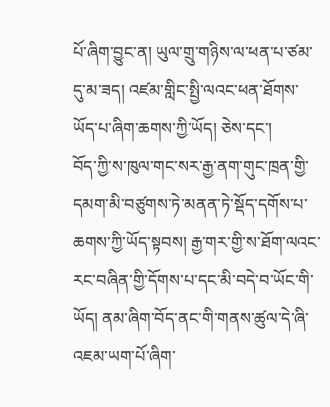པོ་ཞིག་བྱུང་ན། ཡུལ་གྲུ་གཉིས་ལ་ཕན་པ་ཙམ་དུ་མ་ཟད། འཛམ་གླིང་སྤྱི་ལའང་ཕན་ཐོགས་ཡོད་པ་ཞིག་ཆགས་ཀྱི་ཡོད། ཅེས་དང་།
བོད་ཀྱི་ས་ཁུལ་གང་སར་རྒྱ་ནག་གུང་ཁྲན་གྱི་དམག་མི་བཙུགས་ཏེ་མནན་ཏེ་སྡོད་དགོས་པ་ཆགས་ཀྱི་ཡོད་སྟབས། རྒྱ་གར་གྱི་ས་ཐོག་ལའང་རང་བཞིན་གྱི་དོགས་པ་དང་མི་བདེ་བ་ཡོང་གི་ཡོད། ནམ་ཞིག་བོད་ནང་གི་གནས་ཚུལ་དེ་ཞི་འཇམ་ཡག་པོ་ཞིག་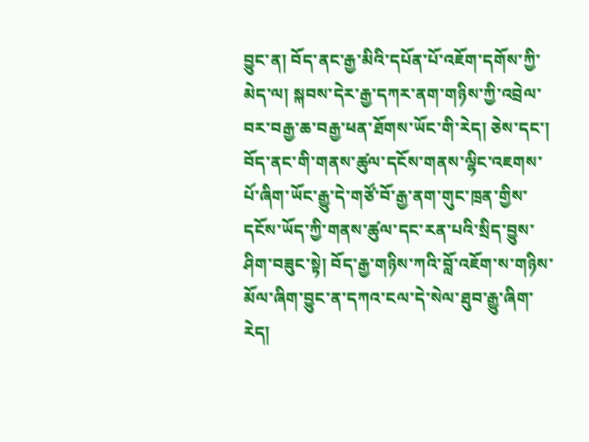བྱུང་ན། བོད་ནང་རྒྱ་མིའི་དཔོན་པོ་འཇོག་དགོས་ཀྱི་མེད་ལ། སྐབས་དེར་རྒྱ་དཀར་ནག་གཉིས་ཀྱི་འབྲེལ་བར་བརྒྱ་ཆ་བརྒྱ་ཕན་ཐོགས་ཡོང་གི་རེད། ཅེས་དང་། བོད་ནང་གི་གནས་ཚུལ་དངོས་གནས་ལྷིང་འཇགས་པོ་ཞིག་ཡོང་རྒྱུ་དེ་གཙོ་བོ་རྒྱ་ནག་གུང་ཁྲན་གྱིས་དངོས་ཡོད་ཀྱི་གནས་ཚུལ་དང་རན་པའི་སྲིད་བྱུས་ཤིག་བཟུང་སྟེ། བོད་རྒྱ་གཉིས་ཀའི་བློ་འཇོག་ས་གཉིས་མོལ་ཞིག་བྱུང་ན་དཀའ་ངལ་དེ་སེལ་ཐུབ་རྒྱུ་ཞིག་རེད།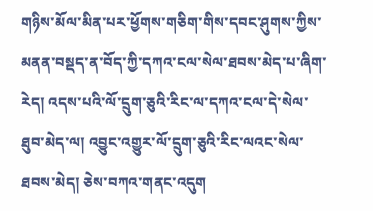གཉིས་མོལ་མིན་པར་ཕྱོགས་གཅིག་གིས་དབང་ཤུགས་ཀྱིས་མནན་བསྡད་ན་བོད་ཀྱི་དཀའ་ངལ་སེལ་ཐབས་མེད་པ་ཞིག་རེད། འདས་པའི་ལོ་དྲུག་ཅུའི་རིང་ལ་དཀའ་ངལ་དེ་སེལ་ཐུབ་མེད་ལ། འབྱུང་འགྱུར་ལོ་དྲུག་ཅུའི་རིང་ལའང་སེལ་ཐབས་མེད། ཅེས་བཀའ་གནང་འདུག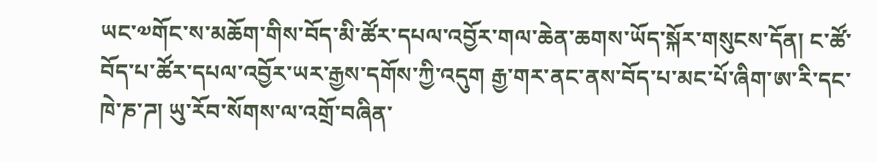ཡང་༧གོང་ས་མཆོག་གིས་བོད་མི་ཚོར་དཔལ་འབྱོར་གལ་ཆེན་ཆགས་ཡོད་སྐོར་གསུངས་དོན། ང་ཚོ་བོད་པ་ཚོར་དཔལ་འབྱོར་ཡར་རྒྱས་དགོས་ཀྱི་འདུག རྒྱ་གར་ནང་ནས་བོད་པ་མང་པོ་ཞིག་ཨ་རི་དང་ཁེ་ཎ་ཌ། ཡུ་རོབ་སོགས་ལ་འགྲོ་བཞིན་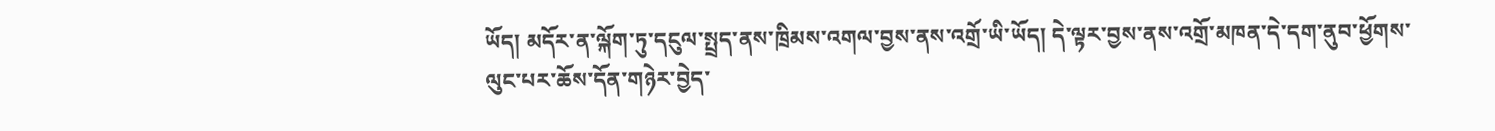ཡོད། མདོར་ན་ལྐོག་ཏུ་དངུལ་སྤྲད་ནས་ཁྲིམས་འགལ་བྱས་ནས་འགྲོ་ཡི་ཡོད། དེ་ལྟར་བྱས་ནས་འགྲོ་མཁན་དེ་དག་ནུབ་ཕྱོགས་ལུང་པར་ཆོས་དོན་གཉེར་བྱེད་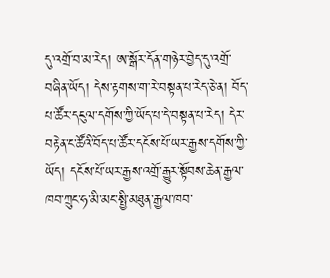དུ་འགྲོ་བ་མ་རེད། ཨ་སྒོར་དོན་གཉེར་བྱེད་དུ་འགྲོ་བཞིན་ཡོད། དེས་རྟགས་ག་རེ་བསྟན་པ་རེད་ཅེ་ན། བོད་པ་ཚོར་དངུལ་དགོས་ཀྱི་ཡོད་པ་དེ་བསྟན་པ་རེད། དེར་བརྟེན་ང་ཚོའི་བོད་པ་ཚོར་དངོས་པོ་ཡར་རྒྱས་དགོས་ཀྱི་ཡོད། དངོས་པོ་ཡར་རྒྱས་འགྲོ་རྒྱུར་སྟོབས་ཆེན་རྒྱལ་ཁབ་ཀྲུང་ཧ་མི་མང་སྤྱི་མཐུན་རྒྱལ་ཁབ་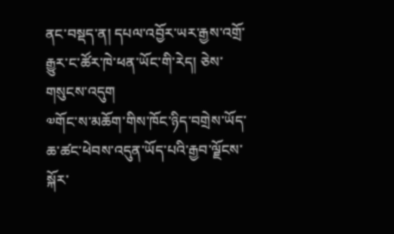ནང་བསྡད་ན། དཔལ་འབྱོར་ཡར་རྒྱས་འགྲོ་རྒྱུར་ང་ཚོར་ཁེ་ཕན་ཡོང་གི་རེད། ཅེས་གསུངས་འདུག
༧གོང་ས་མཆོག་གིས་ཁོང་ཉིད་བགྲེས་ཡོད་ཆ་ཚང་ཕེབས་འདུན་ཡོད་པའི་རྒྱབ་ལྗོངས་སྐོར་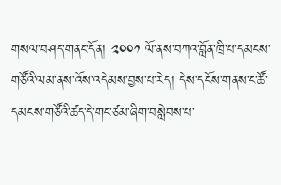གསལ་བཤད་གནང་དོན། ༢༠༠༡ ལོ་ནས་བཀའ་བློན་ཁྲི་པ་དམངས་གཙོའི་ལམ་ནས་འོས་འདེམས་བྱས་པ་རེད། དེས་དངོས་གནས་ང་ཚོ་དམངས་གཙོའི་ཚད་དེ་གང་ཙམ་ཞིག་བསླེབས་པ་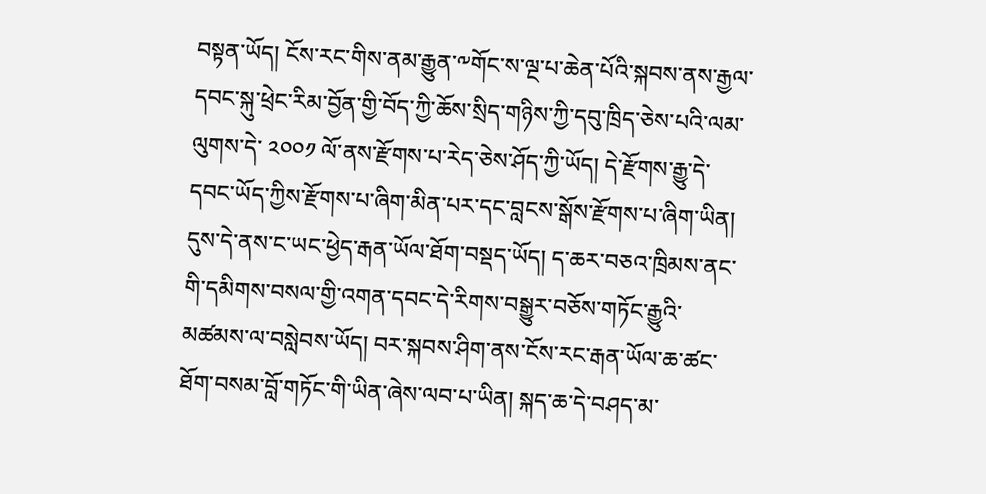བསྟན་ཡོད། ངོས་རང་གིས་ནམ་རྒྱུན་༸གོང་ས་ལྔ་པ་ཆེན་པོའི་སྐབས་ནས་རྒྱལ་དབང་སྐུ་ཕྲེང་རིམ་བྱོན་གྱི་བོད་ཀྱི་ཆོས་སྲིད་གཉིས་ཀྱི་དབུ་ཁྲིད་ཅེས་པའི་ལམ་ལུགས་དེ་ ༢༠༠༡ ལོ་ནས་རྫོགས་པ་རེད་ཅེས་ཤོད་ཀྱི་ཡོད། དེ་རྫོགས་རྒྱུ་དེ་དབང་ཡོད་ཀྱིས་རྫོགས་པ་ཞིག་མིན་པར་དང་བླངས་སྒོས་རྫོགས་པ་ཞིག་ཡིན། དུས་དེ་ནས་ང་ཡང་ཕྱེད་རྒན་ཡོལ་ཐོག་བསྡད་ཡོད། ད་ཆར་བཅའ་ཁྲིམས་ནང་གི་དམིགས་བསལ་གྱི་འགན་དབང་དེ་རིགས་བསྒྱུར་བཅོས་གཏོང་རྒྱུའི་མཚམས་ལ་བསླེབས་ཡོད། བར་སྐབས་ཤིག་ནས་ངོས་རང་རྒན་ཡོལ་ཆ་ཚང་ཐོག་བསམ་བློ་གཏོང་གི་ཡིན་ཞེས་ལབ་པ་ཡིན། སྐད་ཆ་དེ་བཤད་མ་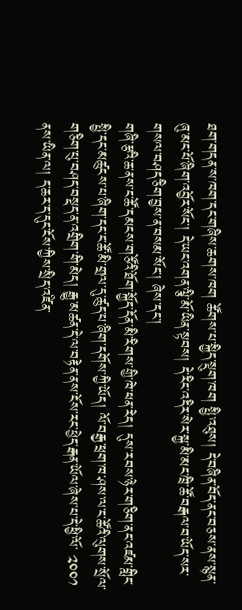ཐག་གདན་ས་ཁག་དང་གཞིས་ཆགས་ཁག ཚོགས་པ་སྐྱིད་སྡུག་ཁག སྤྱི་འཐུས། དེ་བཞིན་བོད་ནང་བཅས་ནས་སྙན་ཞུ་མང་པོ་ཞིག་འབྱོར་སོང་། དེ་ཡང་འགན་ལྕི་མོ་ཡིན་སྟབས། དེ་རིང་འདིར་སེར་སྐྱ་མི་མང་ཁྲི་ཚོ་བརྒལ་བ་ཡོད་སར་གསལ་བཤད་ཅིག་བྱས་ན་བསམ་སོང་། ཞེས་དང་།
གཞི་རྩའི་ཆ་ནས་ང་ཚོ་དམངས་གཙོའི་ཐོག་སྐྱོད་དོན་མི་རིགས་གྱི་ཁེ་ཕན་རེད། དུས་རབས་ཉེར་གཅིག་ནང་འཛམ་གླིང་སྤྱི་དང་མཚུངས་པ་ཞིག་དང་ང་ཚོ་མི་གྲལ་དུ་ཚུད་པ་ཞིག་དགོས་ཀྱི་ཡོད། ལོ་བརྒྱ་ཕྲག་ཁ་ཤས་ལ་ང་ཚོའི་ལུགས་སྲོལ་གཅིག་པུ་བཤད་བསྡད་ན་འགྲིག་གི་མེད། རྒྱུ་མཚན་དེ་ལ་བརྟེན་ནས་ངོས་རང་ཕྱེད་རྒན་ཡོལ་ཞེས་པ་དེ་ཕྱི་ལོ་ ༢༠༠༡ ནས་ཡིན་ལ། ད་ཆར་ད་དུང་ངོས་ཀྱིས་སྲིད་འཛིན་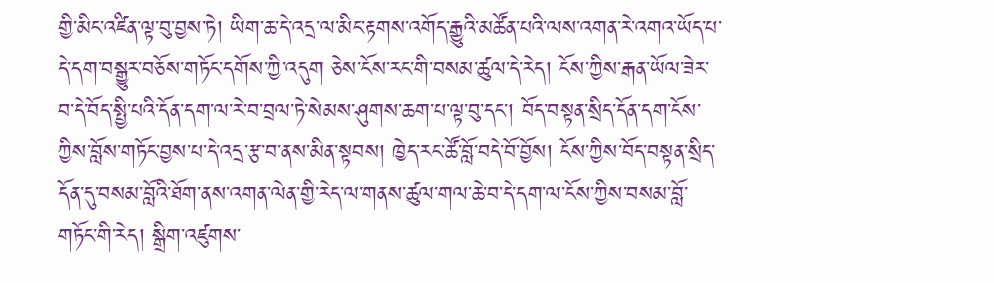གྱི་མིང་འཛིན་ལྟ་བུ་བྱས་ཏེ། ཡིག་ཆ་དེ་འདྲ་ལ་མིང་རྟགས་འགོད་རྒྱུའི་མཚོན་པའི་ལས་འགན་རེ་འགའ་ཡོད་པ་དེ་དག་བསྒྱུར་བཅོས་གཏོང་དགོས་ཀྱི་འདུག ཅེས་ངོས་རང་གི་བསམ་ཚུལ་དེ་རེད། ངོས་ཀྱིས་རྒན་ཡོལ་ཟེར་བ་དེ་བོད་སྤྱི་པའི་དོན་དག་ལ་རེ་བ་བྲལ་ཏེ་སེམས་ཤུགས་ཆག་པ་ལྟ་བུ་དང་། བོད་བསྟན་སྲིད་དོན་དག་ངོས་ཀྱིས་བློས་གཏོང་བྱས་པ་དེ་འདྲ་རྩ་བ་ནས་མིན་སྟབས། ཁྱེད་རང་ཚོ་བློ་བདེ་བོ་བྱོས། ངོས་ཀྱིས་བོད་བསྟན་སྲིད་དོན་དུ་བསམ་བློའི་ཐོག་ནས་འགན་ལེན་གྱི་རེད་ལ་གནས་ཚུལ་གལ་ཆེ་བ་དེ་དག་ལ་ངོས་ཀྱིས་བསམ་བློ་གཏོང་གི་རེད། སྒྲིག་འཛུགས་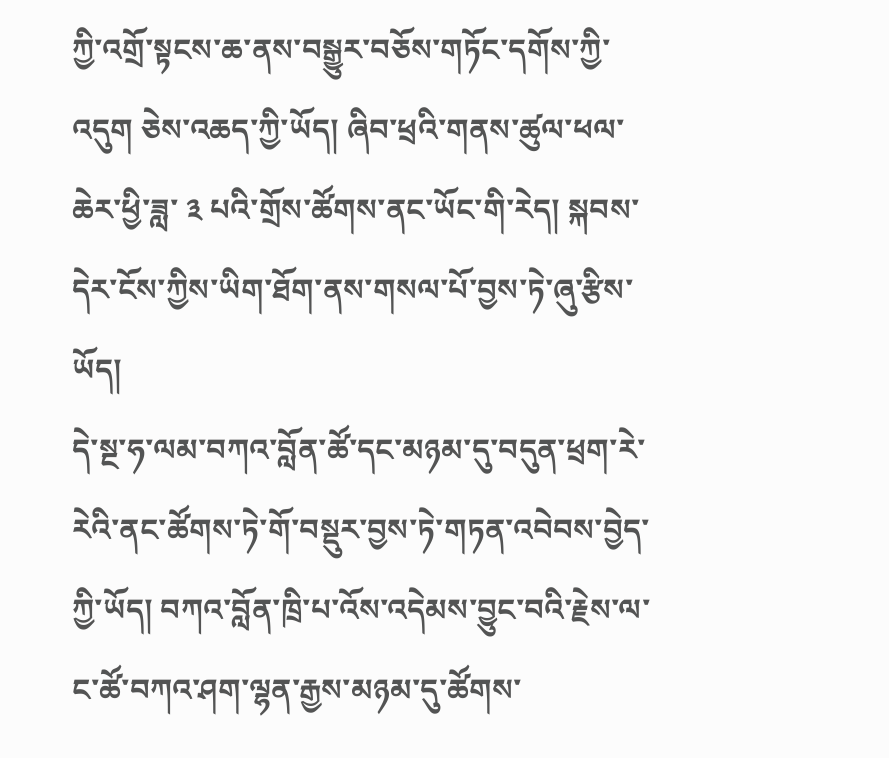ཀྱི་འགྲོ་སྟངས་ཆ་ནས་བསྒྱུར་བཅོས་གཏོང་དགོས་ཀྱི་འདུག ཅེས་འཆད་ཀྱི་ཡོད། ཞིབ་ཕྲའི་གནས་ཚུལ་ཕལ་ཆེར་ཕྱི་ཟླ་ ༣ པའི་གྲོས་ཚོགས་ནང་ཡོང་གི་རེད། སྐབས་དེར་ངོས་ཀྱིས་ཡིག་ཐོག་ནས་གསལ་པོ་བྱས་ཏེ་ཞུ་རྩིས་ཡོད།
དེ་སྔ་ཧ་ལམ་བཀའ་བློན་ཚོ་དང་མཉམ་དུ་བདུན་ཕྲག་རེ་རེའི་ནང་ཚོགས་ཏེ་གོ་བསྡུར་བྱས་ཏེ་གཏན་འབེབས་བྱེད་ཀྱི་ཡོད། བཀའ་བློན་ཁྲི་པ་འོས་འདེམས་བྱུང་བའི་རྗེས་ལ་ང་ཚོ་བཀའ་ཤག་ལྷན་རྒྱས་མཉམ་དུ་ཚོགས་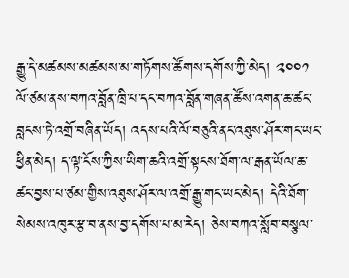རྒྱུ་དེ་མཚམས་མཚམས་མ་གཏོགས་ཚོགས་དགོས་ཀྱི་མེད། ༢༠༠༡ ལོ་ཙམ་ནས་བཀའ་བློན་ཁྲི་པ་དང་བཀའ་བློན་གཞན་ཚོས་འགན་ཆ་ཚང་བླངས་ཏེ་འགྲོ་བཞིན་ཡོད། འདས་པའི་ལོ་བཅུའི་ནང་འཐུས་ཤོར་གང་ཡང་ཕྱིན་མེད། ད་ལྟ་ངོས་ཀྱིས་ཡིག་ཆའི་འགྲོ་སྟངས་ཐོག་ལ་རྒན་ཡོལ་ཆ་ཚང་བྱས་པ་ཙམ་གྱིས་འཐུས་ཤོར་ལ་འགྲོ་རྒྱུ་གང་ཡང་མེད། དེའི་ཐོག་སེམས་འཁུར་རྩ་བ་ནས་བྱ་དགོས་པ་མ་རེད། ཅེས་བཀའ་སློབ་བསྩལ་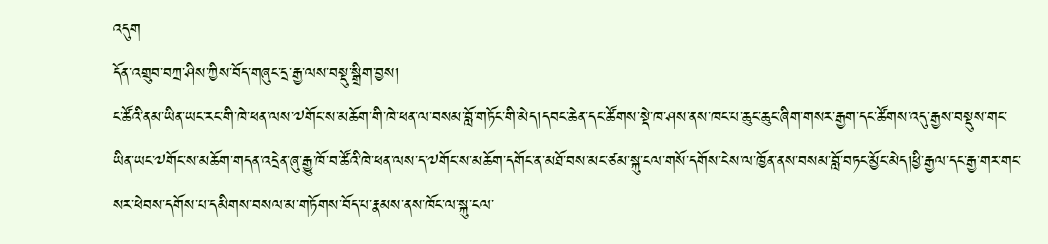འདུག
དོན་འགྲུབ་བཀྲ་ཤིས་ཀྱིས་བོད་གཞུང་དྲ་རྒྱ་ལས་བསྡུ་སྒྲིག་བྱས།
ང་ཚོའི་ནམ་ཡིན་ཡང་རང་གི་ཁེ་ཕན་ལས་༧གོང་ས་མཆོག་གི་ཁེ་ཕན་ལ་བསམ་བློ་གཏོང་གི་མེད།དབང་ཆེན་དང་ཚོགས་སྡེ་ཁ་ཤས་ནས་ཁང་པ་ཆུང་ཆུང་ཞིག་གསར་རྒྱག་དང་ཚོགས་འདུ་རྒྱས་བསྡུས་གང་ཡིན་ཡང་༧གོང་ས་མཆོག་གདན་འདྲེན་ཞུ་རྒྱུ་ཁོ་བ་ཚོའི་ཁེ་ཕན་ལས་ད་༧གོང་ས་མཆོག་དགོང་ན་མཐོ་བས་མང་ཙམ་སྐུ་ངལ་གསོ་དགོས་ངེས་ལ་ཁྱོན་ནས་བསམ་བློ་བཏང་མྱོང་མེད།ཕྱི་རྒྱལ་དང་རྒྱ་གར་གང་སར་ཕེབས་དགོས་པ་དམིགས་བསལ་མ་གཏོགས་བོད་པ་རྣམས་ནས་ཁོང་ལ་སྐུ་ངལ་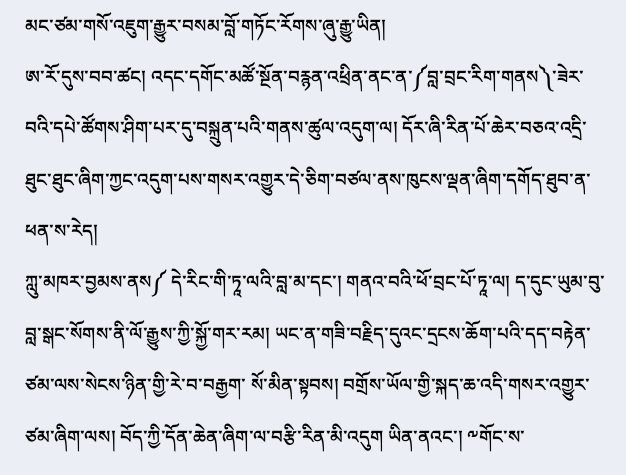མང་ཙམ་གསོ་འཇུག་རྒྱུར་བསམ་བློ་གཏོང་རོགས་ཞུ་རྒྱུ་ཡིན།
ཨ་རོ་དུས་བབ་ཚང། འདང་དགོང་མཚོ་སྔོན་བརྙན་འཕྲིན་ནང་ན་༼བླ་བྲང་རིག་གནས༽་ཟེར་བའི་དཔེ་ཚོགས་ཤིག་པར་དུ་བསྐྲུན་པའི་གནས་ཚུལ་འདུག་ལ། དོར་ཞི་རིན་པོ་ཆེར་བཅའ་འདྲི་ཐུང་ཐུང་ཞིག་ཀྱང་འདུག་པས་གསར་འགྱུར་དེ་ཅིག་བཙལ་ནས་ཁུངས་ལྡན་ཞིག་དགོད་ཐུབ་ན་ཕན་ས་རེད།
ཀླུ་མཁར་བྱམས་ནས༼ དེ་རིང་གི་ཏཱ་ལའི་བླ་མ་དང་། གནའ་བའི་ཕོ་བྲང་པོ་ཏཱ་ལ། ད་དུང་ཡུམ་བུ་བླ་སྒང་སོགས་ནི་ལོ་རྒྱུས་ཀྱི་སྐྱོ་གར་རམ། ཡང་ན་གཟི་བརྗིད་དུའང་དྲངས་ཆོག་པའི་དད་བརྟེན་ཙམ་ལས་སེངས་ཉིན་གྱི་རེ་བ་བརྒྱག་ སོ་མིན་སྟབས། བགྲོས་ཡོལ་གྱི་སྐད་ཆ་འདི་གསར་འགྱུར་ཙམ་ཞིག་ལས། བོད་ཀྱི་དོན་ཆེན་ཞིག་ལ་བརྩི་རིན་མི་འདུག ཡིན་ནའང་། ༸གོང་ས་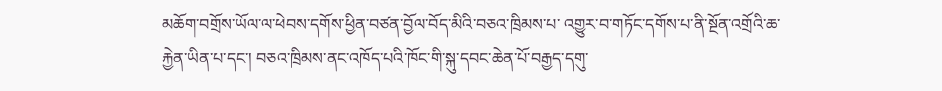མཆོག་བགྲོས་ཡོལ་ལ་ཕེབས་དགོས་ཕྱིན་བཙན་བྱོལ་བོད་མིའི་བཅའ་ཁྲིམས་པ་ འགྱུར་བ་གཏོང་དགོས་པ་ནི་སྔོན་འགྲོའི་ཆ་རྐྱེན་ཡིན་པ་དང་། བཅའ་ཁྲིམས་ནང་འཁོད་པའི་ཁོང་གི་སྐུ་དབང་ཆེན་པོ་བརྒྱད་དགུ་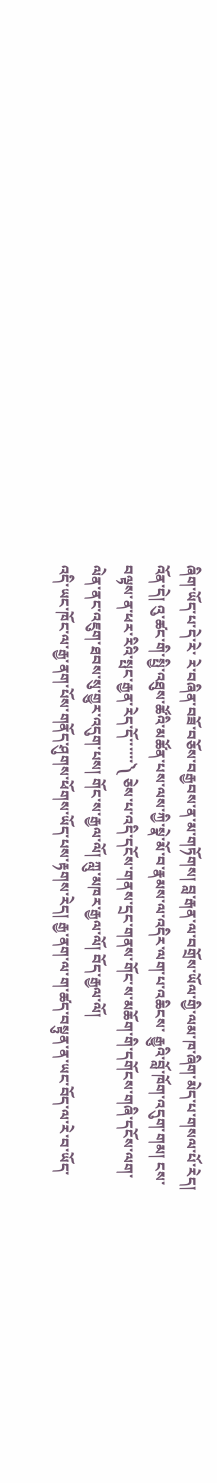ཞིག་ཡོད་པ་དེ་རེ་ རེ་བཞིན་བཟོ་བཅོས་བརྒྱབས་ན་མ་གཏོགས། བླ་རྒན་ལ་བགྲོས་ཡོལ་གྱི་ལམ་ཁ་ཞིག་མེད་པ་གསལ་པོ་རེད། འོན་དེ། འུ་ཚང་གི་སྤྱི་འཐུས་ཚོའི་མཚོན་པས་ལས་ཀྱི་སྣེ་མོ་བ་རྣམས་ལ་འདིར་ལག་པ་འཆིངས་ རྒྱུའི་བློ་ཁོག་འདུག་གམ། ངས་བལྟས་ན་ཕར་རིའི་སྤང་རྒྱན་རེད་དོ་་་་་་༽ ཅེས་པ་འདི་དངོས་གནས་དྲང་གནས་གོང་ས་མཆོག་གི་དགོངས་གཞི་དངོས་ལག་ལེན་ནང་འཇུག་ཐབས་སུ་གྱུར་འདུག་པས། གོང་ས་རྒྱལ་ལོ། ཀླུ་མཁར་རྒྱལ་ལོ། བོད་རྒྱལ་ལོ།
འདི་ཡང་ཁོང་ལ་རྒྱ་ནག་པོས་གནོད་ཤུགས་ཕོགས་ཡོད་པས་རྟགས་རེད། རྒྱ་ནག་ལ་ག་ཚད་བསྟུན་ན་ཡང་བོད་ལ་རེ་བ་ཡོད་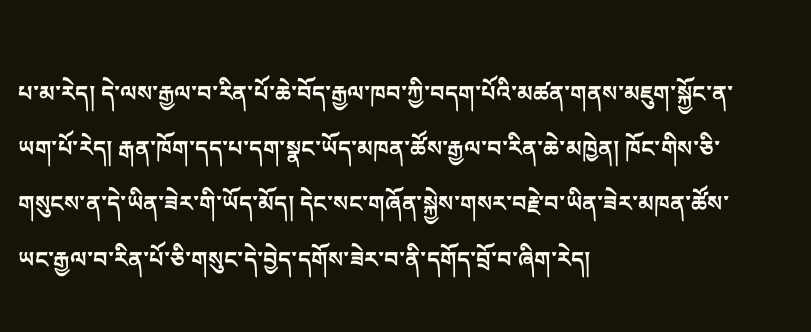པ་མ་རེད། དེ་ལས་རྒྱལ་བ་རིན་པོ་ཆེ་བོད་རྒྱལ་ཁབ་ཀྱི་བདག་པོའི་མཚན་གནས་མཇུག་སྐྱོང་ན་ཡག་པོ་རེད། རྒན་ཁོག་དད་པ་དག་སྣང་ཡོད་མཁན་ཚོས་རྒྱལ་བ་རིན་ཆེ་མཁྱེན། ཁོང་གིས་ཅི་གསུངས་ན་དེ་ཡིན་ཟེར་གི་ཡོད་མོད། དེང་སང་གཞོན་སྐྱེས་གསར་བརྗེ་བ་ཡིན་ཟེར་མཁན་ཚོས་ཡང་རྒྱལ་བ་རིན་པོ་ཅི་གསུང་དེ་བྱེད་དགོས་ཟེར་བ་ནི་དགོད་བྲོ་བ་ཞིག་རེད།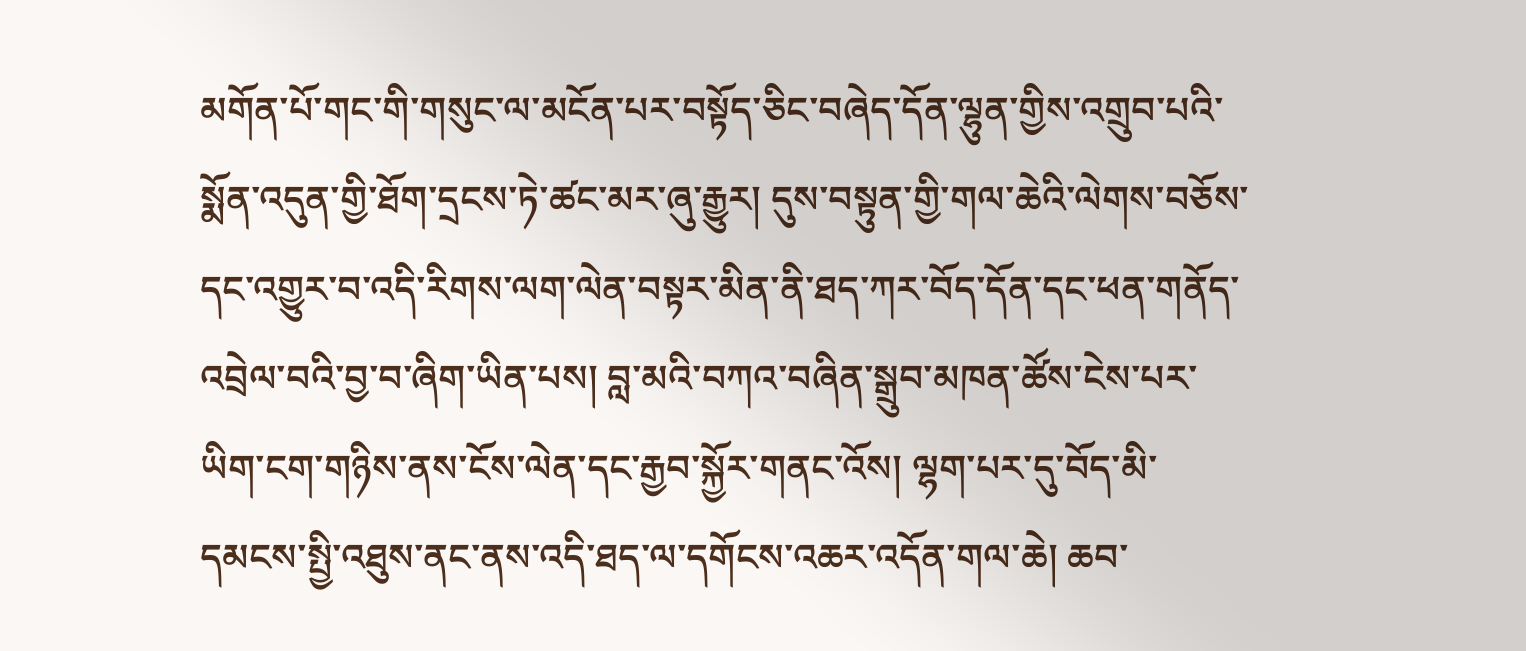མགོན་པོ་གང་གི་གསུང་ལ་མངོན་པར་བསྟོད་ཅིང་བཞེད་དོན་ལྷུན་གྱིས་འགྲུབ་པའི་སྨོན་འདུན་གྱི་ཐོག་དྲངས་ཏེ་ཚང་མར་ཞུ་རྒྱུར། དུས་བསྟུན་གྱི་གལ་ཆེའི་ལེགས་བཅོས་དང་འགྱུར་བ་འདི་རིགས་ལག་ལེན་བསྟར་མིན་ནི་ཐད་ཀར་བོད་དོན་དང་ཕན་གནོད་འབྲེལ་བའི་བྱ་བ་ཞིག་ཡིན་པས། བླ་མའི་བཀའ་བཞིན་སྒྲུབ་མཁན་ཚོས་ངེས་པར་ཡིག་ངག་གཉིས་ནས་ངོས་ལེན་དང་རྒྱབ་སྐྱོར་གནང་འོས། ལྷག་པར་དུ་བོད་མི་དམངས་སྤྱི་འཐུས་ནང་ནས་འདི་ཐད་ལ་དགོངས་འཆར་འདོན་གལ་ཆེ། ཆབ་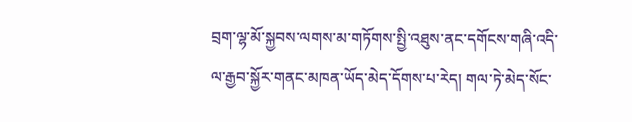བྲག་ལྷ་མོ་སྐྱབས་ལགས་མ་གཏོགས་སྤྱི་འཐུས་ནང་དགོངས་གཞི་འདི་ལ་རྒྱབ་སྐྱོར་གནང་མཁན་ཡོད་མེད་དོགས་པ་རེད། གལ་ཏེ་མེད་སོང་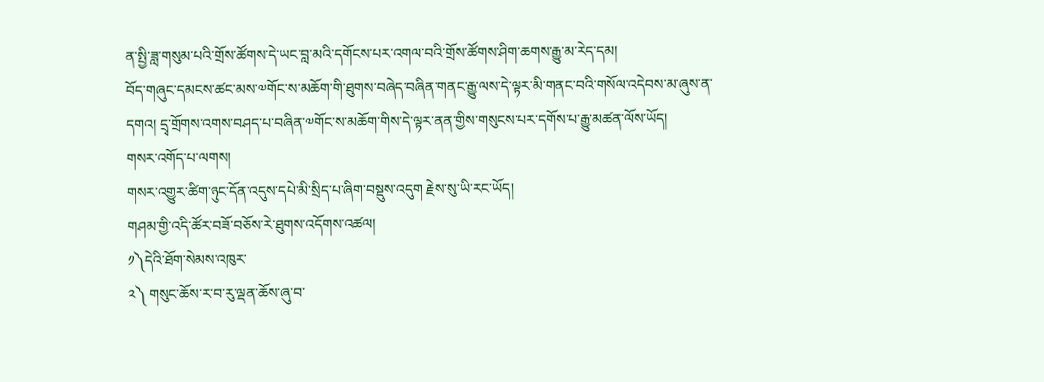ན་སྤྱི་ཟླ་གསུམ་པའི་གྲོས་ཚོགས་དེ་ཡང་བླ་མའི་དགོངས་པར་འགལ་བའི་གྲོས་ཚོགས་ཤིག་ཆགས་རྒྱུ་མ་རེད་དམ།
བོད་གཞུང་དམངས་ཚང་མས་༧གོང་ས་མཆོག་གི་ཐུགས་བཞེད་བཞིན་གནང་རྒྱུ་ལས་དེ་ལྟར་མི་གནང་བའི་གསོལ་འདེབས་མ་ཞུས་ན་དགའ། དྲྭ་གྲོགས་འགས་བཤད་པ་བཞིན་༧གོང་ས་མཆོག་གིས་དེ་ལྟར་ནན་གྱིས་གསུངས་པར་དགོས་པ་རྒྱུ་མཚན་ལོས་ཡོད།
གསར་འགོད་པ་ལགས།
གསར་འགྱུར་ཚིག་ཉུང་དོན་འདུས་དཔེ་མི་སྲིད་པ་ཞིག་བསྡུས་འདུག རྗེས་སུ་ཡི་རང་ཡོད།
གཤམ་གྱི་འདི་ཚོར་བཟོ་བཅོས་རེ་ཐུགས་འདོགས་འཚལ།
༡༽དེའི་ཐོག་སེམས་འཁུར་
༢༽ གསུང་ཆོས་ར་བ་རུ་ལྡན་ཆོས་ཞུ་བ་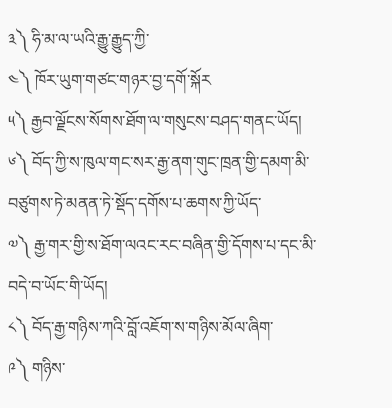༣༽ ཧི་མ་ལ་ཡའི་རྒྱུ་རྒྱུད་ཀྱི་
༤༽ ཁོར་ཡུག་གཙང་གཉར་བྱ་དགོ་སྐོར
༥༽ རྒྱབ་ལྗོངས་སོགས་ཐོག་ལ་གསུངས་བཤད་གནང་ཡོད།
༦༽ བོད་ཀྱི་ས་ཁུལ་གང་སར་རྒྱ་ནག་གུང་ཁྲན་གྱི་དམག་མི་བཙུགས་ཏེ་མནན་ཏེ་སྡོད་དགོས་པ་ཆགས་ཀྱི་ཡོད་
༧༽ རྒྱ་གར་གྱི་ས་ཐོག་ལའང་རང་བཞིན་གྱི་དོགས་པ་དང་མི་བདེ་བ་ཡོང་གི་ཡོད།
༨༽ བོད་རྒྱ་གཉིས་ཀའི་བློ་འཇོག་ས་གཉིས་མོལ་ཞིག་
༩༽ གཉིས་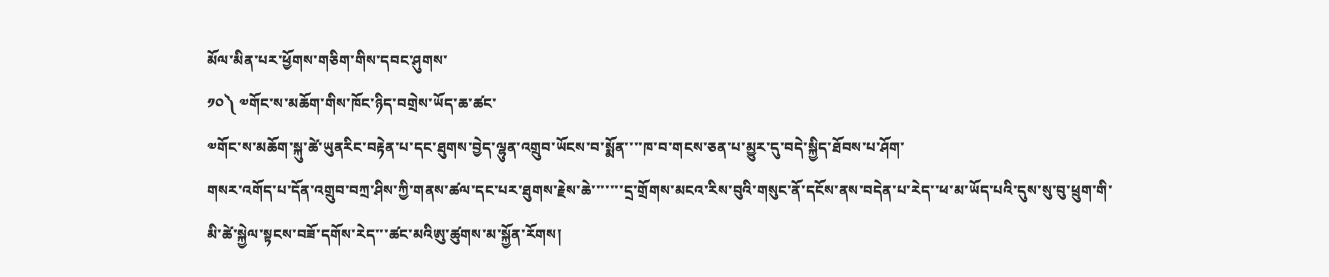མོལ་མིན་པར་ཕྱོགས་གཅིག་གིས་དབང་ཤུགས་
༡༠༽ ༧གོང་ས་མཆོག་གིས་ཁོང་ཉིད་བགྲེས་ཡོད་ཆ་ཚང་
༧གོང་ས་མཆོག་སྐུ་ཚེ་ཡུནརིང་བརྟེན་པ་དང་ཐུགས་བྱེད་ལྷུན་འགྲུབ་ཡོངས་བ་སྨོན་་་་ཁ་བ་གངས་ཅན་པ་མྱུར་དུ་བདེ་སྐྱིད་ཐོབས་པ་ཤོག་
གསར་འགོད་པ་དོན་འགྲུབ་བཀྲ་ཤིས་ཀྱི་གནས་ཚལ་དང་པར་ཐུགས་རྗེས་ཆེ་་་་་་་དྲ་གྲོགས་མངའ་རིས་བུའི་གསུང་ནོ་དངོས་ནས་བདེན་པ་རེད་་ཕ་མ་ཡོད་པའི་དུས་སུ་བུ་ཕྲུག་གི་མི་ཚེ་སྐྱེལ་སྟངས་བཟོ་དགོས་རེད་་་ཚང་མའིཨུ་ཚུགས་མ་སྐྱོན་རོགས།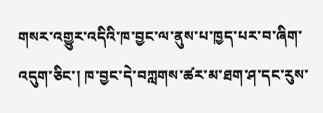གསར་འགྱུར་འདིའི་ཁ་བྱང་ལ་ནུས་པ་ཁྱད་པར་བ་ཞིག་འདུག་ཅིང་། ཁ་བྱང་དེ་བཀླགས་ཚར་མ་ཐག་ཤ་དང་རུས་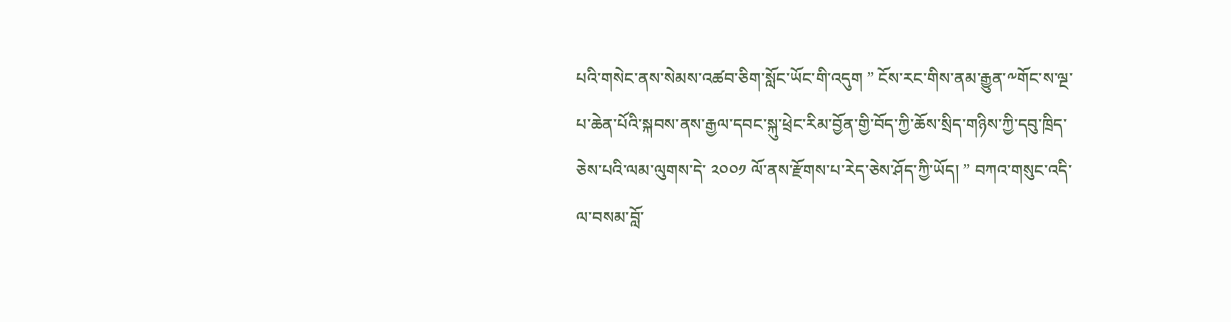པའི་གསེང་ནས་སེམས་འཚབ་ཅིག་སློང་ཡོང་གི་འདུག ” ངོས་རང་གིས་ནམ་རྒྱུན་༸གོང་ས་ལྔ་པ་ཆེན་པོའི་སྐབས་ནས་རྒྱལ་དབང་སྐུ་ཕྲེང་རིམ་བྱོན་གྱི་བོད་ཀྱི་ཆོས་སྲིད་གཉིས་ཀྱི་དབུ་ཁྲིད་ཅེས་པའི་ལམ་ལུགས་དེ་ ༢༠༠༡ ལོ་ནས་རྫོགས་པ་རེད་ཅེས་ཤོད་ཀྱི་ཡོད། ” བཀའ་གསུང་འདི་ལ་བསམ་བློ་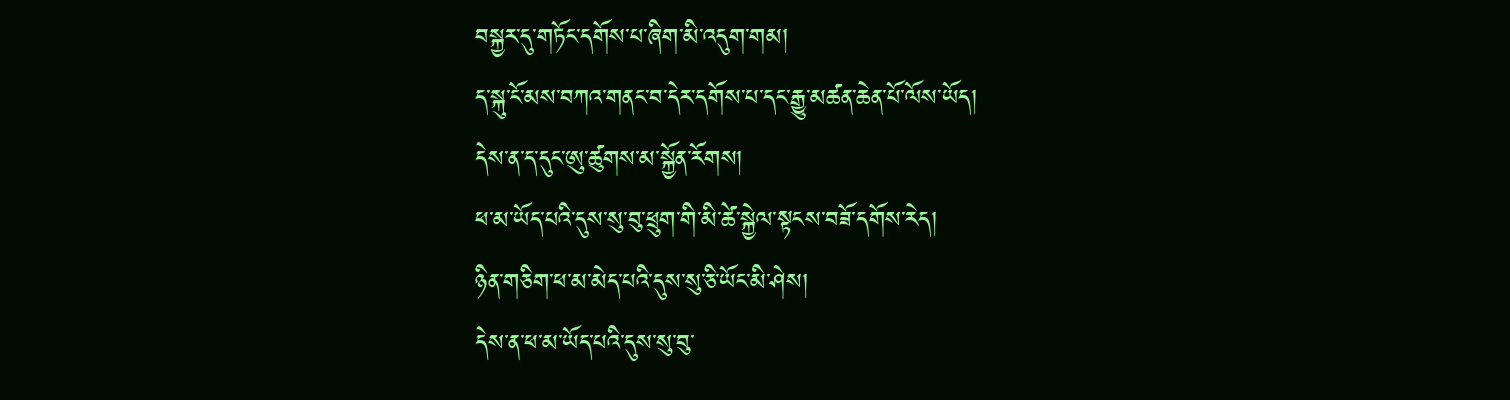བསྐྱར་དུ་གཏོང་དགོས་པ་ཞིག་མི་འདུག་གམ།
ད་སྐུ་ངོ་མས་བཀའ་གནང་བ་དེར་དགོས་པ་དང་རྒྱུ་མཚན་ཆེན་པོ་ལོས་ཡོད།
དེས་ན་ད་དུང་ཨུ་ཚུགས་མ་སྐྱོན་རོགས།
ཕ་མ་ཡོད་པའི་དུས་སུ་བུ་ཕྲུག་གི་མི་ཚེ་སྐྱེལ་སྟངས་བཟོ་དགོས་རེད།
ཉིན་གཅིག་ཕ་མ་མེད་པའི་དུས་སུ་ཅི་ཡོང་མི་ཤེས།
དེས་ན་ཕ་མ་ཡོད་པའི་དུས་སུ་བུ་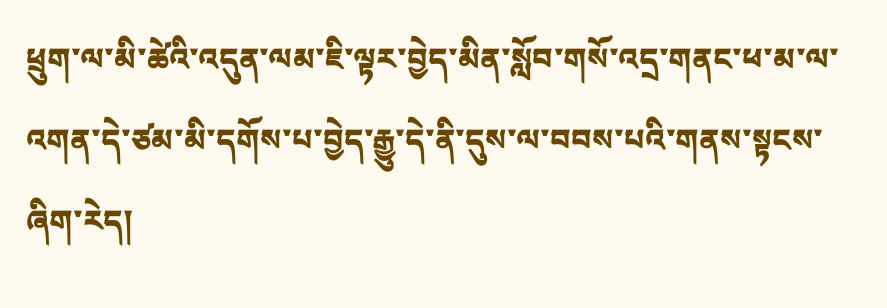ཕྲུག་ལ་མི་ཚེའི་འདུན་ལམ་ཇི་ལྟར་བྱེད་མིན་སློབ་གསོ་འདྲ་གནང་ཕ་མ་ལ་འགན་དེ་ཙམ་མི་དགོས་པ་བྱེད་རྒྱུ་དེ་ནི་དུས་ལ་བབས་པའི་གནས་སྟངས་ཞིག་རེད།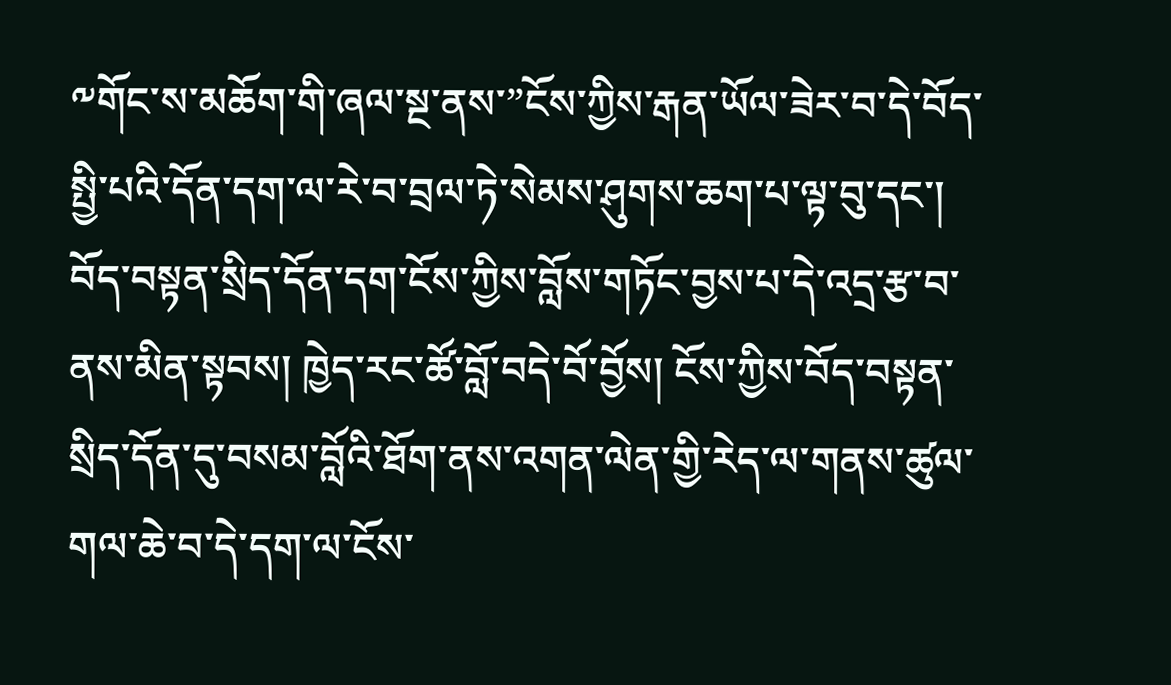༸གོང་ས་མཆོག་གི་ཞལ་སྔ་ནས་”ངོས་ཀྱིས་རྒན་ཡོལ་ཟེར་བ་དེ་བོད་སྤྱི་པའི་དོན་དག་ལ་རེ་བ་བྲལ་ཏེ་སེམས་ཤུགས་ཆག་པ་ལྟ་བུ་དང་། བོད་བསྟན་སྲིད་དོན་དག་ངོས་ཀྱིས་བློས་གཏོང་བྱས་པ་དེ་འདྲ་རྩ་བ་ནས་མིན་སྟབས། ཁྱེད་རང་ཚོ་བློ་བདེ་བོ་བྱོས། ངོས་ཀྱིས་བོད་བསྟན་སྲིད་དོན་དུ་བསམ་བློའི་ཐོག་ནས་འགན་ལེན་གྱི་རེད་ལ་གནས་ཚུལ་གལ་ཆེ་བ་དེ་དག་ལ་ངོས་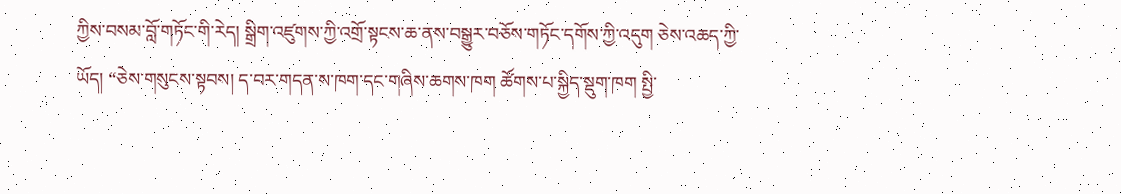ཀྱིས་བསམ་བློ་གཏོང་གི་རེད། སྒྲིག་འཛུགས་ཀྱི་འགྲོ་སྟངས་ཆ་ནས་བསྒྱུར་བཅོས་གཏོང་དགོས་ཀྱི་འདུག ཅེས་འཆད་ཀྱི་ཡོད། “ཅེས་གསུངས་སྟབས། ད་བར་གདན་ས་ཁག་དང་གཞིས་ཆགས་ཁག ཚོགས་པ་སྐྱིད་སྡུག་ཁག སྤྱི་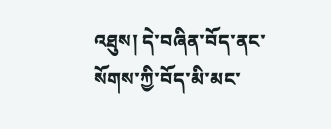འཐུས། དེ་བཞིན་བོད་ནང་སོགས་ཀྱི་བོད་མི་མང་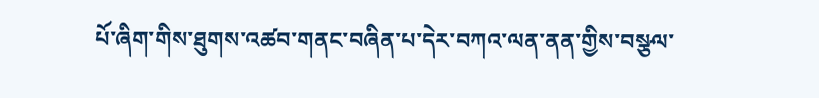པོ་ཞིག་གིས་ཐུགས་འཚབ་གནང་བཞིན་པ་དེར་བཀའ་ལན་ནན་གྱིས་བསྩལ་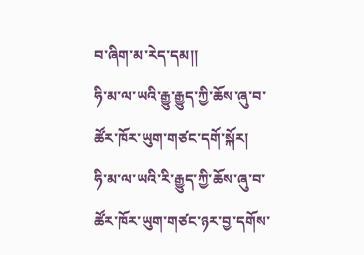བ་ཞིག་མ་རེད་དམ།།
ཧི་མ་ལ་ཡའི་རྒྱུ་རྒྱུད་ཀྱི་ཆོས་ཞུ་བ་ཚོར་ཁོར་ཡུག་གཙང་དགོ་སྐོར།
ཧི་མ་ལ་ཡའི་རི་རྒྱུད་ཀྱི་ཆོས་ཞུ་བ་ཚོར་ཁོར་ཡུག་གཙང་ཉར་བྱ་དགོས་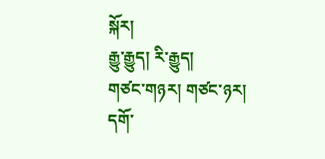སྐོར།
རྒྱུ་རྒྱུད། རི་རྒྱུད།
གཙང་གཉར། གཙང་ཉར།
དགོ་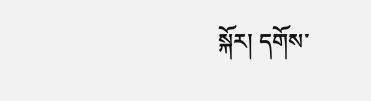སྐོར། དགོས་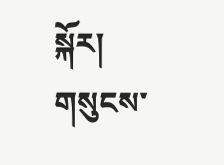སྐོར།
གསུངས་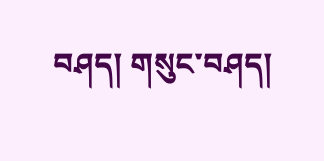བཤད། གསུང་བཤད།